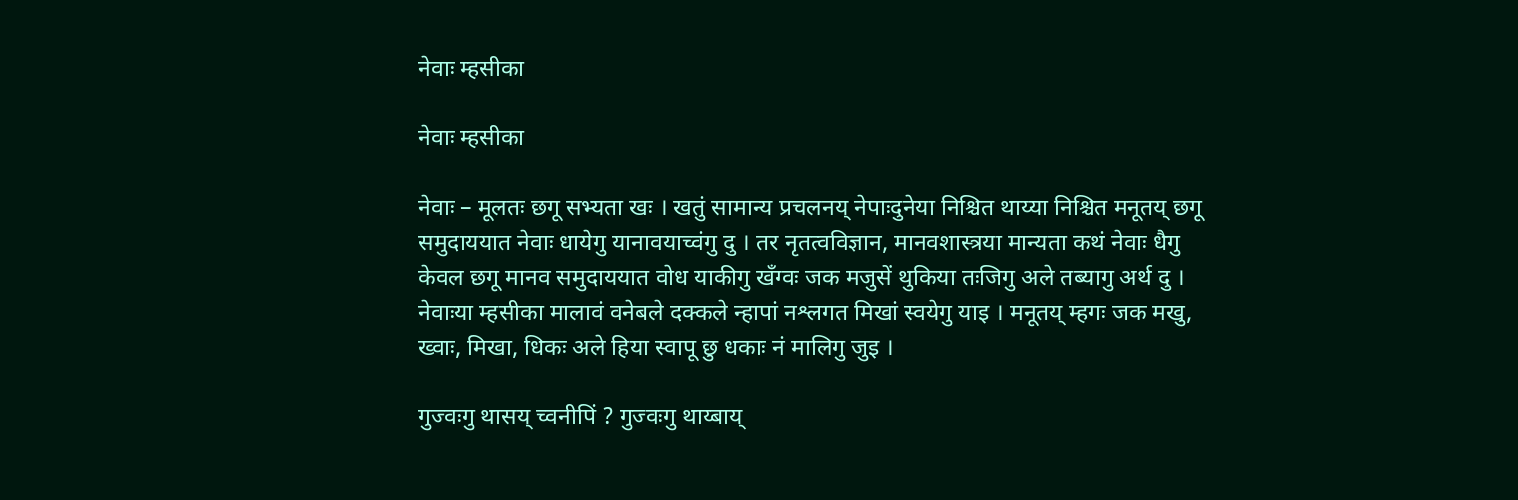नेवाः म्हसीका

नेवाः म्हसीका

नेवाः – मूलतः छगू सभ्यता खः । खतुं सामान्य प्रचलनय् नेपाःदुनेया निश्चित थाय्या निश्चित मनूतय् छगू समुदाययात नेवाः धायेगु यानावयाच्वंगु दु । तर नृतत्वविज्ञान, मानवशास्त्रया मान्यता कथं नेवाः धैगु केवल छगू मानव समुदाययात वोध याकीगु खँग्वः जक मजुसें थुकिया तःजिगु अले तब्यागु अर्थ दु । नेवाःया म्हसीका मालावं वनेबले दक्कले न्हापां नश्लगत मिखां स्वयेगु याइ । मनूतय् म्हगः जक मखु, ख्वाः, मिखा, धिकः अले हिया स्वापू छु धकाः नं मालिगु जुइ ।

गुज्वःगु थासय् च्वनीपिं ? गुज्वःगु थाय्बाय्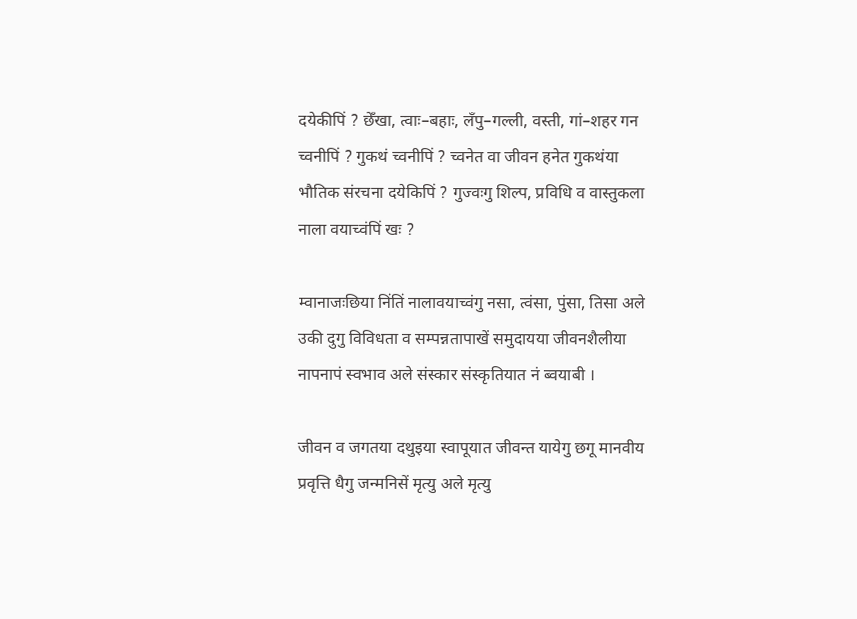दयेकीपिं ? छेँखा, त्वाः–बहाः, लँपु–गल्ली, वस्ती, गां–शहर गन च्वनीपिं ? गुकथं च्वनीपिं ? च्वनेत वा जीवन हनेत गुकथंया भौतिक संरचना दयेकिपिं ? गुज्वःगु शिल्प, प्रविधि व वास्तुकला नाला वयाच्वंपिं खः ?

म्वानाजःछिया निंतिं नालावयाच्वंगु नसा, त्वंसा, पुंसा, तिसा अले उकी दुगु विविधता व सम्पन्नतापाखें समुदायया जीवनशैलीया नापनापं स्वभाव अले संस्कार संस्कृतियात नं ब्वयाबी ।

जीवन व जगतया दथुइया स्वापूयात जीवन्त यायेगु छगू मानवीय प्रवृत्ति धैगु जन्मनिसें मृत्यु अले मृत्यु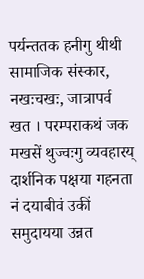पर्यन्ततक हनीगु थीथी सामाजिक संस्कार, नखःचखः, जात्रापर्व खत । परम्पराकथं जक मखसें थुज्वःगु व्यवहारय् दार्शनिक पक्षया गहनता नं दयाबीवं उकीं समुदायया उन्नत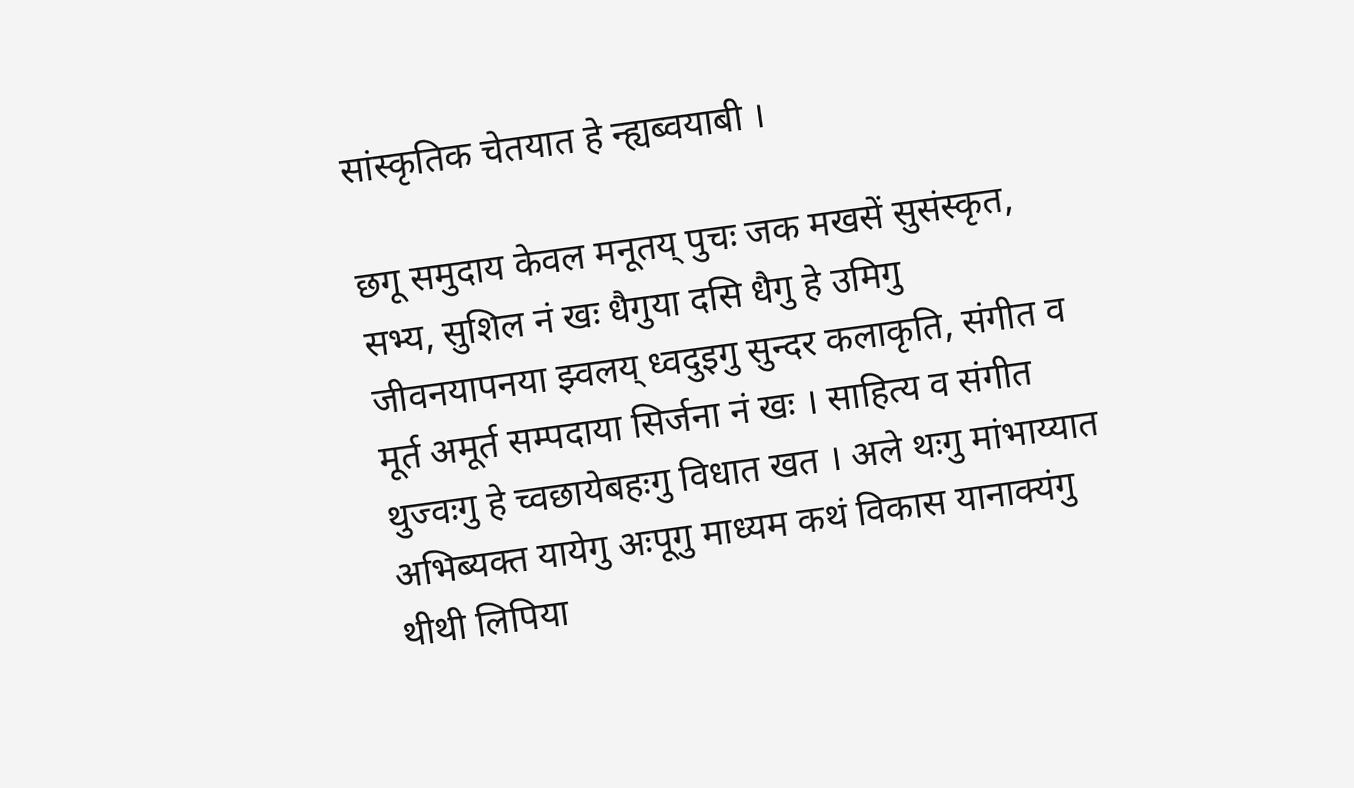सांस्कृतिक चेतयात हे न्ह्यब्वयाबी ।

छगू समुदाय केवल मनूतय् पुचः जक मखसें सुसंस्कृत, सभ्य, सुशिल नं खः धैगुया दसि धैगु हे उमिगु जीवनयापनया झ्वलय् ध्वदुइगु सुन्दर कलाकृति, संगीत व मूर्त अमूर्त सम्पदाया सिर्जना नं खः । साहित्य व संगीत थुज्वःगु हे च्वछायेबहःगु विधात खत । अले थःगु मांभाय्यात अभिब्यक्त यायेगु अःपूगु माध्यम कथं विकास यानाक्यंगु थीथी लिपिया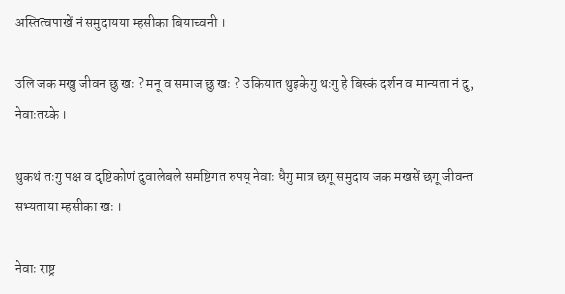अस्तित्वपाखें नं समुदायया म्हसीका बियाच्वनी ।

उलि जक मखु जीवन छु खः ? मनू व समाज छु खः ? उकियात थुइकेगु थःगु हे बिस्कं दर्शन व मान्यता नं दु, नेवाःतय्के ।

थुकथं तःगु पक्ष व दृष्टिकोणं दुवालेबले समष्टिगत रुपय् नेवाः धैगु मात्र छगू समुदाय जक मखसें छगू जीवन्त सभ्यताया म्हसीका खः ।

नेवाः राष्ट्र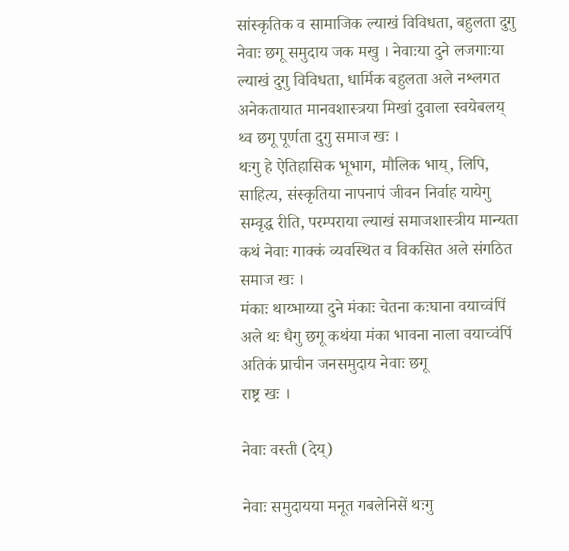सांस्कृतिक व सामाजिक ल्याखं विविधता, बहुलता दुगु नेवाः छगू समुदाय जक मखु । नेवाःया दुने लजगाःया ल्याखं दुगु विविधता, धार्मिक बहुलता अले नश्लगत अनेकतायात मानवशास्त्रया मिखां दुवाला स्वयेबलय् थ्व छगू पूर्णता दुगु समाज खः ।
थःगु हे ऐतिहासिक भूभाग, मौलिक भाय्, लिपि, साहित्य, संस्कृतिया नापनापं जीवन निर्वाह यायेगु सम्वृद्ध रीति, परम्पराया ल्याखं समाजशास्त्रीय मान्यता कथं नेवाः गाक्कं व्यवस्थित व विकसित अले संगठित समाज खः ।
मंकाः थाय्भाय्या दुने मंकाः चेतना कःघाना वयाच्वंपिं अले थः धैगु छगू कथंया मंका भावना नाला वयाच्वंपिं अतिकं प्राचीन जनसमुदाय नेवाः छगू
राष्ट्र खः ।

नेवाः वस्ती (देय्)

नेवाः समुदायया मनूत गबलेनिसें थःगु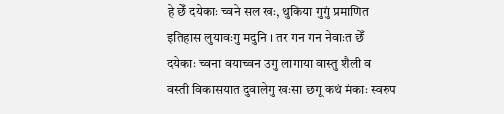हे छेँ दयेकाः च्वने सल खः, थुकिया गुगुं प्रमाणित इतिहास लुयावःगु मदुनि । तर गन गन नेवाःत छेँ दयेकाः च्वना वयाच्वन उगु लागाया वास्तु शैली व वस्ती विकासयात दुवालेगु खःसा छगू कथं मंकाः स्वरुप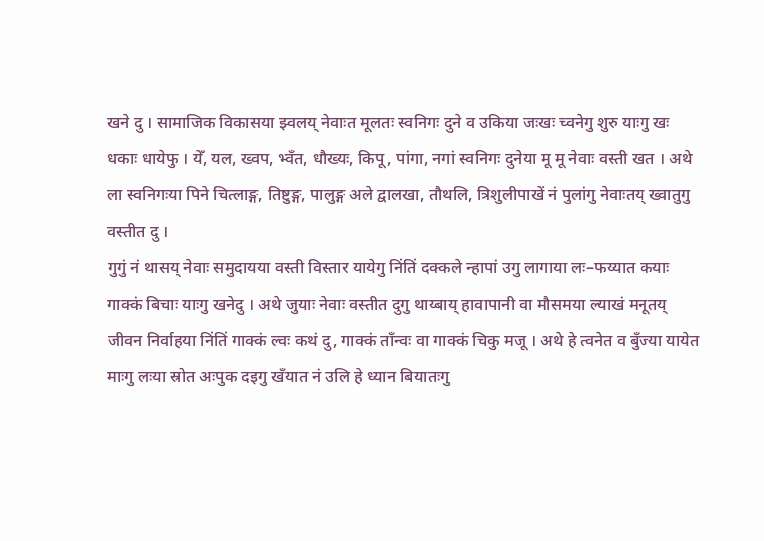खने दु । सामाजिक विकासया झ्वलय् नेवाःत मूलतः स्वनिगः दुने व उकिया जःखः च्वनेगु शुरु याःगु खः धकाः धायेफु । येँ, यल, ख्वप, भ्वँत, धौख्यः, किपू, पांगा, नगां स्वनिगः दुनेया मू मू नेवाः वस्ती खत । अथे ला स्वनिगःया पिने चित्लाङ्ग, तिष्टुङ्ग, पालुङ्ग अले द्वालखा, तौथलि, त्रिशुलीपाखें नं पुलांगु नेवाःतय् ख्वातुगु वस्तीत दु ।
गुगुं नं थासय् नेवाः समुदायया वस्ती विस्तार यायेगु निंतिं दक्कले न्हापां उगु लागाया लः–फय्यात कयाः गाक्कं बिचाः याःगु खनेदु । अथे जुयाः नेवाः वस्तीत दुगु थाय्बाय् हावापानी वा मौसमया ल्याखं मनूतय् जीवन निर्वाहया निंतिं गाक्कं ल्वः कथं दु, गाक्कं ताँन्वः वा गाक्कं चिकु मजू । अथे हे त्वनेत व बुँज्या यायेत माःगु लःया स्रोत अःपुक दइगु खँयात नं उलि हे ध्यान बियातःगु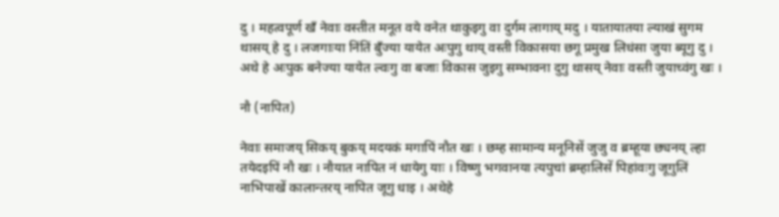दु । महत्वपूर्ण खँ नेवाः वस्तीत मनूत वये वनेत थाकुइगु वा दुर्गम लागाय् मदु । यातायातया ल्याखं सुगम थासय् हे दु । लजगाःया निंतिं बुँज्या यायेत अःपुगु थाय् वस्ती विकासया छगू प्रमुख लिधंसा जुया ब्यूगु दु । अथे हे अःपुक बनेज्या यायेत ल्वःगु वा बजाः विकास जुइगु सम्भावना दुगु थासय् नेवाः वस्ती जुयाच्वंगु खः ।

नौ (नापित)

नेवाः समाजय् सिकय् बुकय् मदयकं मगापिं नौत खः । छम्ह सामान्य मनूनिसें जुजु व ब्रम्हूया छ्यनय् ल्हा तयेदइपिं नौ खः । नौयात नापित नं धायेगु याः । विष्णु भगवानया त्यपुचां ब्रम्हालिसें पिहांवःगु जूगुलिं नाभिपाखें कालान्तरय् नापित जूगु धाइ । अथेहे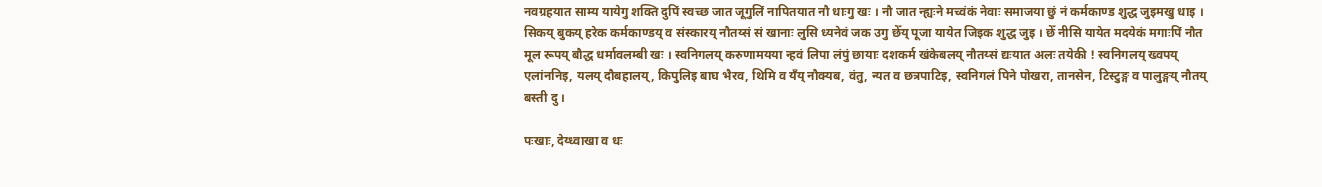नवग्रहयात साम्य यायेगु शक्ति दुपिं स्वच्छ जात जूगुलिं नापितयात नौ धाःगु खः । नौ जात न्ह्यःने मच्वंकं नेवाः समाजया छुं नं कर्मकाण्ड शुद्ध जुइमखु धाइ । सिकय् बुकय् हरेक कर्मकाण्डय् व संस्कारय् नौतय्सं सं खानाः लुसि ध्यनेवं जक उगु छेँय् पूजा यायेत जिइक शुद्ध जुइ । छेँ नीसि यायेत मदयेकं मगाःपिं नौत मूल रूपय् बौद्ध धर्मावलम्बी खः । स्वनिगलय् करुणामयया न्हवं लिपा लंपुं छायाः दशकर्म खंकेबलय् नौतय्सं द्यःयात अलः तयेकी ! स्वनिगलय् ख्वपय् एलांननिइ, यलय् दौबहालय्, किपुलिइ बाघ भैरव, थिमि व यँय् नौक्यब, वंतु, न्यत व छत्रपाटिइ, स्वनिगलं पिने पोखरा, तानसेन, टिस्टुङ्ग व पालुङ्गय् नौतय् बस्ती दु ।

पःखाः, देय्ध्वाखा व धः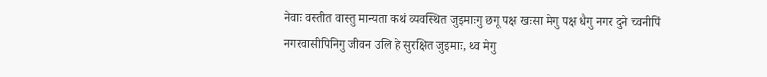नेवाः वस्तीत वास्तु मान्यता कथं व्यवस्थित जुइमाःगु छगू पक्ष खःसा मेगु पक्ष धैगु नगर दुने च्वनीपिं नगरवासीपिनिगु जीवन उलि हे सुरक्षित जुइमाः, थ्व मेगु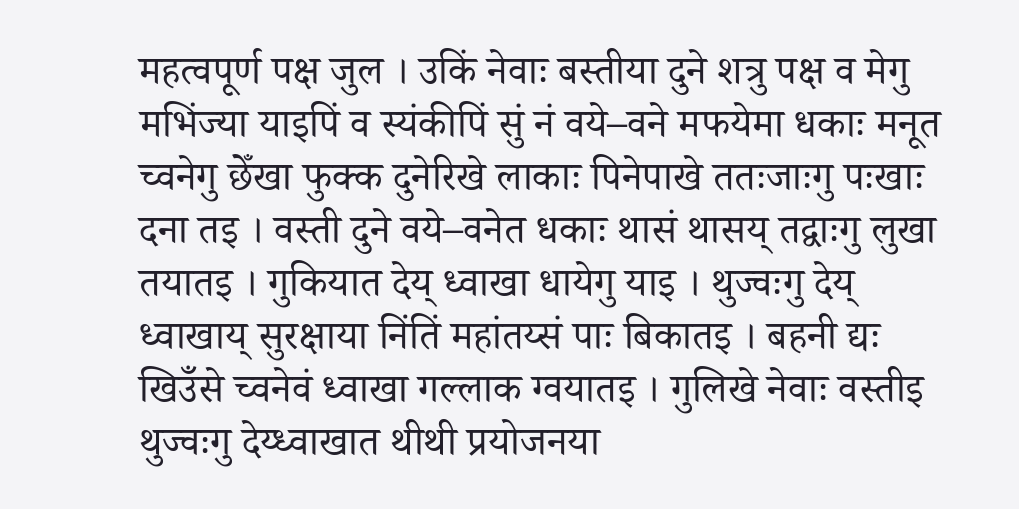महत्वपूर्ण पक्ष जुल । उकिं नेवाः बस्तीया दुने शत्रु पक्ष व मेगु मभिंज्या याइपिं व स्यंकीपिं सुं नं वये–वने मफयेमा धकाः मनूत च्वनेगु छेँखा फुक्क दुनेरिखे लाकाः पिनेपाखे ततःजाःगु पःखाः दना तइ । वस्ती दुने वये–वनेत धकाः थासं थासय् तद्वाःगु लुखा तयातइ । गुकियात देय् ध्वाखा धायेगु याइ । थुज्वःगु देय् ध्वाखाय् सुरक्षाया निंतिं महांतय्सं पाः बिकातइ । बहनी द्यः खिउँसे च्वनेवं ध्वाखा गल्लाक ग्वयातइ । गुलिखे नेवाः वस्तीइ थुज्वःगु देय्ध्वाखात थीथी प्रयोजनया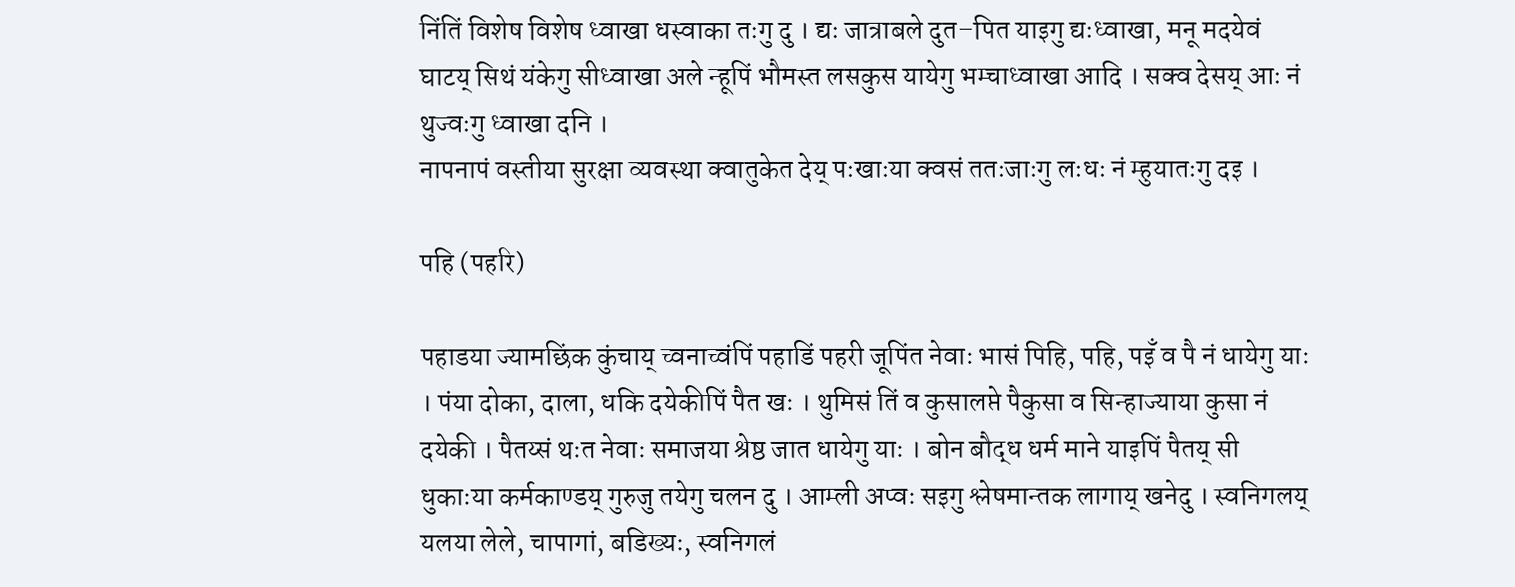निंतिं विशेष विशेष ध्वाखा धस्वाका तःगु दु । द्यः जात्राबले दुत–पित याइगु द्यःध्वाखा, मनू मदयेवं घाटय् सिथं यंकेगु सीध्वाखा अले न्हूपिं भौमस्त लसकुस यायेगु भम्चाध्वाखा आदि । सक्व देसय् आः नं थुज्वःगु ध्वाखा दनि ।
नापनापं वस्तीया सुरक्षा व्यवस्था क्वातुकेत देय् पःखाःया क्वसं ततःजाःगु लःधः नं म्हुयातःगु दइ ।

पहि (पहरि)

पहाडया ज्यामछिंक कुंचाय् च्वनाच्वंपिं पहाडिं पहरी जूपिंत नेवाः भासं पिहि, पहि, पइँ व पै नं धायेगु याः । पंया दोका, दाला, धकि दयेकीपिं पैत खः । थुमिसं तिं व कुसालप्ते पैकुसा व सिन्हाज्याया कुसा नं दयेकी । पैतय्सं थःत नेवाः समाजया श्रेष्ठ जात धायेगु याः । बोन बौद्ध धर्म माने याइपिं पैतय् सी धुकाःया कर्मकाण्डय् गुरुजु तयेगु चलन दु । आम्ली अप्वः सइगु श्लेषमान्तक लागाय् खनेदु । स्वनिगलय् यलया लेले, चापागां, बडिख्यः, स्वनिगलं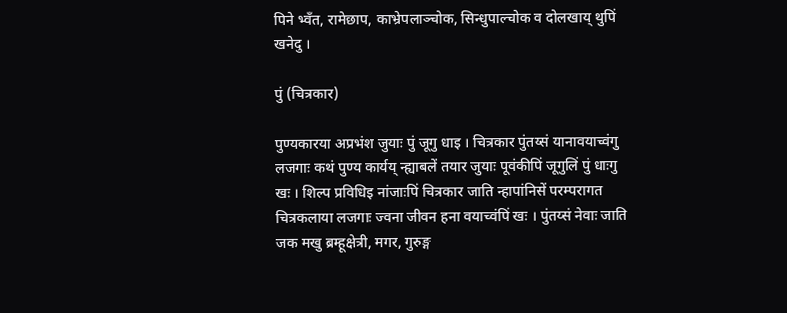पिने भ्वँत, रामेछाप, काभ्रेपलाञ्चोक, सिन्धुपाल्चोक व दोलखाय् थुपिं खनेदु ।

पुं (चित्रकार)

पुण्यकारया अप्रभंश जुयाः पुं जूगु धाइ । चित्रकार पुंतय्सं यानावयाच्वंगु लजगाः कथं पुण्य कार्यय् न्ह्याबलें तयार जुयाः पूवंकीपिं जूगुलिं पुं धाःगु खः । शिल्प प्रविधिइ नांजाःपिं चित्रकार जाति न्हापांनिसें परम्परागत चित्रकलाया लजगाः ज्वना जीवन हना वयाच्वंपिं खः । पुंतय्सं नेवाः जाति जक मखु ब्रम्हूक्षेत्री, मगर, गुरुङ्ग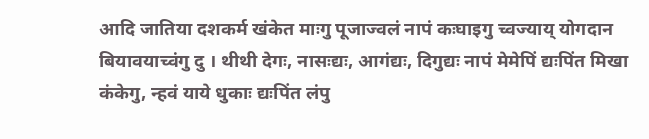आदि जातिया दशकर्म खंकेत माःगु पूजाज्वलं नापं कःघाइगु च्वज्याय् योगदान बियावयाच्वंगु दु । थीथी देगः, नासःद्यः, आगंद्यः, दिगुद्यः नापं मेमेपिं द्यःपिंत मिखा कंकेगु, न्हवं याये धुकाः द्यःपिंत लंपु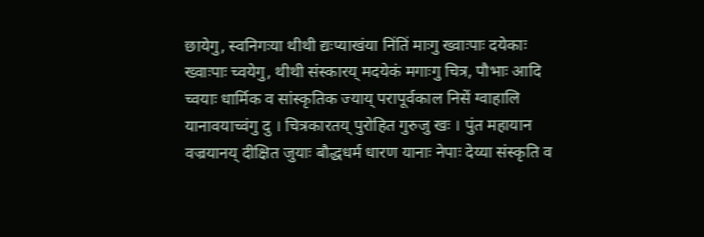छायेगु, स्वनिगःया थीथी द्यःप्याखंया निंतिं माःगु ख्वाःपाः दयेकाः ख्वाःपाः च्वयेगु, थीथी संस्कारय् मदयेकं मगाःगु चित्र, पौभाः आदि च्वयाः धार्मिक व सांस्कृतिक ज्याय् परापूर्वकाल निसें ग्वाहालि यानावयाच्वंगु दु । चित्रकारतय् पुरोहित गुरुजु खः । पुंत महायान वज्रयानय् दीक्षित जुयाः बौद्धधर्म धारण यानाः नेपाः देय्या संस्कृति व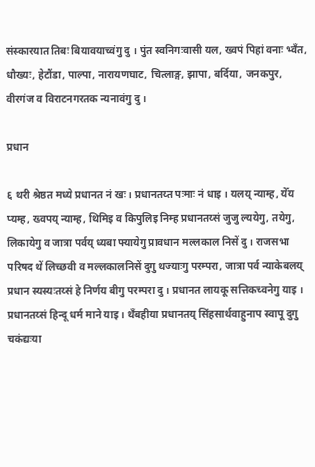संस्कारयात तिबः बियावयाच्वंगु दु । पुंत स्वनिगःवासी यल, ख्वपं पिहां वनाः भ्वँत, धौख्यः, हेटौंडा, पाल्पा, नारायणघाट, चित्लाङ्ग, झापा, बर्दिया, जनकपुर, वीरगंज व विराटनगरतक न्यनावंगु दु ।

प्रधान

६ थरी श्रेष्ठत मध्ये प्रधानत नं खः। प्रधानतय्त पःमाः नं धाइ । यलय् न्याम्ह, येँय प्यम्ह, ख्वपय् न्याम्ह, थिमिइ व किपुलिइ निम्ह प्रधानतय्सं जुजु ल्ययेगु, तयेगु, लिकायेगु व जात्रा पर्वय् ध्यबा फ्यायेगु प्रावधान मल्लकाल निसें दु । राजसभा परिषद थें लिच्छवी व मल्लकालनिसें दुगु थज्याःगु परम्परा, जात्रा पर्व न्याकेबलय् प्रधान स्यस्यःतय्सं हे निर्णय बीगु परम्परा दु । प्रधानत लायकू सत्तिकच्वनेगु याइ । प्रधानतय्सं हिन्दू धर्म माने याइ । थँबहीया प्रधानतय् सिंहसार्थवाहुनाप स्वापू दुगु चकंद्यःया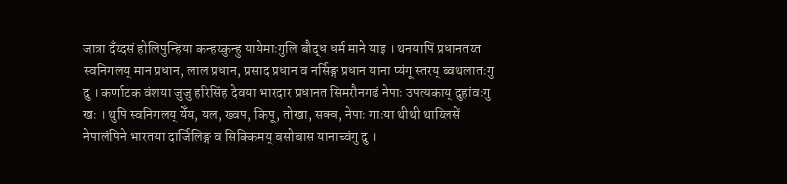जात्रा दँय्दसं होलिपुन्हिया कन्हय्कुन्हु यायेमाःगुलि बौद्ध धर्म माने याइ । थनयापिं प्रधानतय्त स्वनिगलय् मान प्रधान, लाल प्रधान, प्रसाद प्रधान व नर्सिङ्ग प्रधान याना प्यंगू स्तरय् ब्वथलातःगु दु । कर्णाटक वंशया जुजु हरिसिंह देवया भारदार प्रधानत सिमरौनगढं नेपाः उपत्यकाय् दुहांवःगु खः । थुपि स्वनिगलय् येँय, यल, ख्वप, किपू, तोखा, सक्व, नेपाः गाःया थीथी थाय्लिसें नेपालंपिने भारतया दार्जिलिङ्ग व सिक्किमय् बसोबास यानाच्वंगु दु ।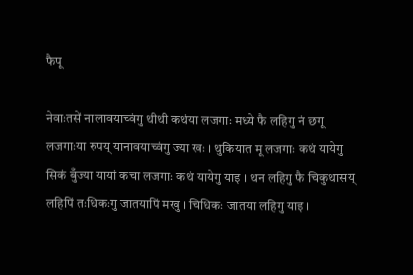फैपू

नेवाःतसें नालावयाच्वंगु थीथी कथंया लजगाः मध्ये फै लहिगु नं छगू लजगाःया रुपय् यानावयाच्वंगु ज्या खः । थुकियात मू लजगाः कथं यायेगु सिकं बुँज्या यायां कचा लजगाः कथं यायेगु याइ । थन लहिगु फै चिकुथासय् लहिपिं तःधिकःगु जातयापिं मखु । चिधिकः जातया लहिगु याइ ।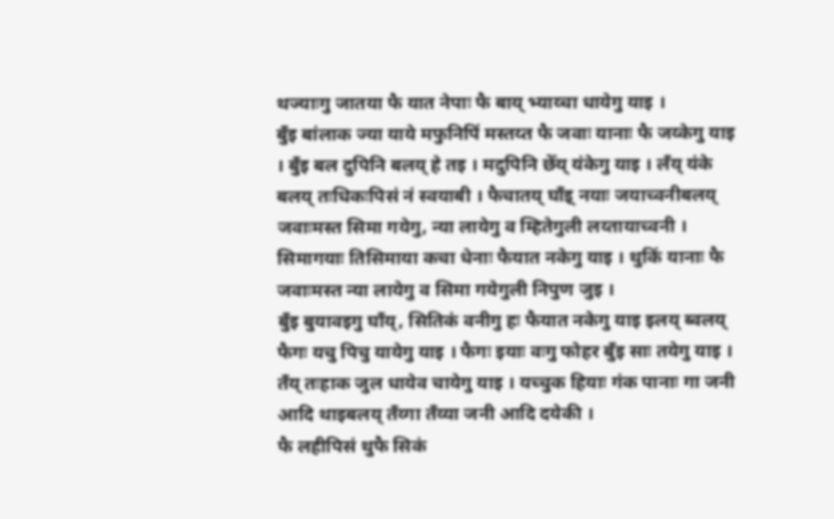थज्याःगु जातया फै यात नेपाः फै बाय् भ्याय्चा धायेगु याइ ।
बुँइ बांलाक ज्या याये मफुनिपिं मस्तय्त फै जवाः यानाः फै जय्केगु याइ । बुँइ बल दुपिनि बलय् हे तइ । मदुपिनि छेँय् यंकेगु याइ । लँय् यंके बलय् तःधिकःपिसं नं स्वयाबी । फैचातय् घाँइ् नयाः जयाच्वनीबलय् जवाःमस्त सिमा गयेगु, न्या लायेगु व म्हितेगुली लय्तायाच्वनी । सिमागयाः तिसिमाया कचा धेनाः फैयात नकेगु याइ । थुकिं यानाः फै जवाःमस्त न्या लायेगु व सिमा गयेगुली निपुण जुइ ।
बुँइ बुयावइगु घाँय्, सितिकं वनीगु हः फैयात नकेगु याइ इलय् ब्वलय् फैगः यचु पिचु यायेगु याइ । फैगः इयाः वःगु फोहर बुँइ साः तयेगु याइ । तँय् तःहाक जुल धायेव चायेगु याइ । यच्चुक हियाः गंक पानाः गा जनी आदि थाइबलय् तँय्गा तँय्या जनी आदि दयेकी ।
फै लहीपिसं थुफै सिकं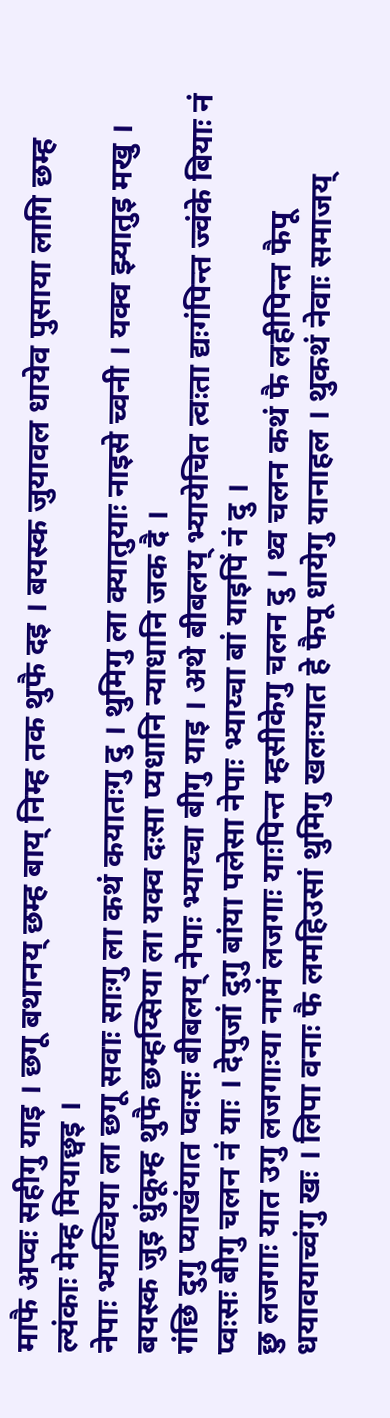माफै अप्वः सहीगु याइ । छगू बथानय् छम्ह बाय् निम्ह तक थुफै दइ । बयस्क जुयावल धायेव पुसाया लागि छम्ह ल्यंकाः मेम्ह मियाछ्वइ ।
नेपाः भ्याय्चिया ला छगू सवाः साःगु ला कथं कयातःगु दु । थुमिगु ला क्यातुयाः नाइसे च्वनी । यक्व झ्यातुइ मखु । बयस्क जुइ धुंकूम्ह थुफै छम्हय्सिया ला यक्व दःसा प्यधानि न्याधानि जक दै ।
गंछि दुगु प्याखंयात प्वःसः बीबलय् नेपाः भ्याय्चा बीगु याइ । अथे बीबलय् भ्यायेचित त्वःता द्यःगंपिन्त ज्वंके बियाः नं प्वःसः बीगु चलन नं याः । देपुजां दुगु बांया पलेसा नेपाः भ्याय्चा बां याइपिं नं दु ।
छु लजगाः यात उगु लजगाःया नामं लजगाः याःपिन्त म्हसीकेगु चलन दु । थ्व चलन कथं फै लहीपिन्त फैपू धयावयाच्वंगु खः । लिपा वनाः फै लमहिउसां थुमिगु खलःयात हे फैपू धायेगु यानाहल । थुकथं नेवाः समाजय्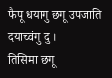फैपू धयागु छगू उपजाति दयाच्वंगु दु ।
तिसिमा छगू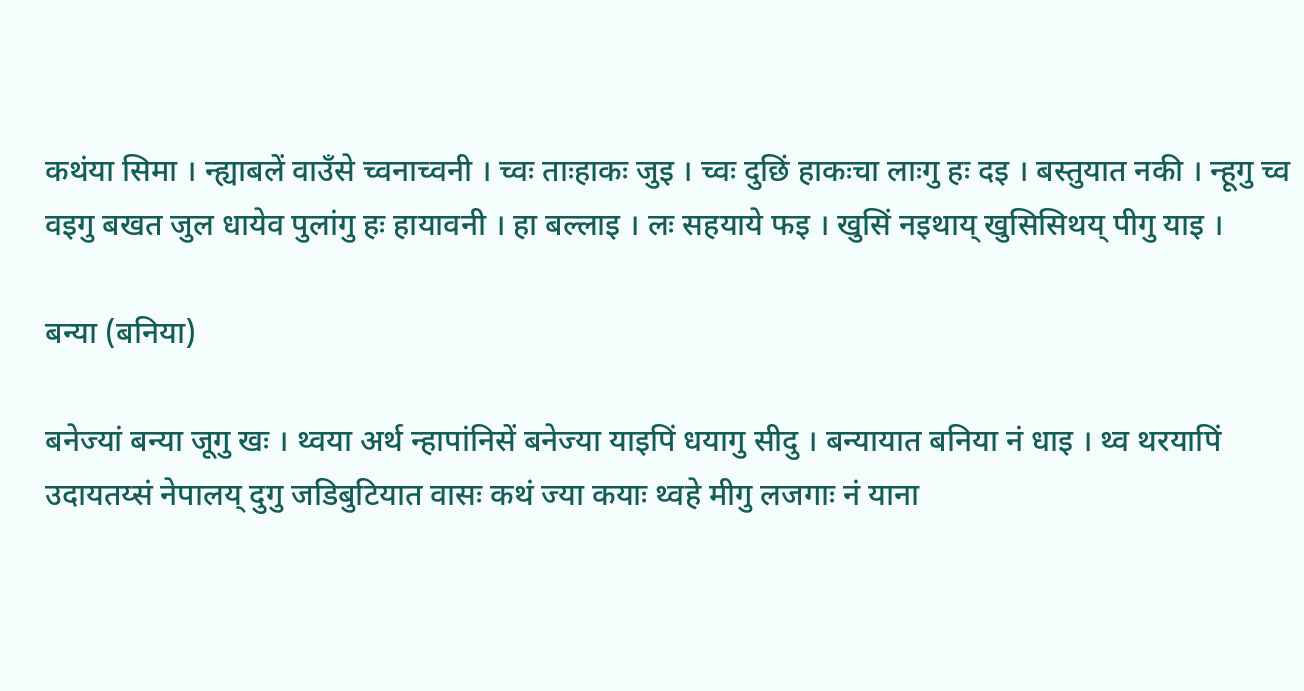कथंया सिमा । न्ह्याबलें वाउँसे च्वनाच्वनी । च्वः ताःहाकः जुइ । च्वः दुछिं हाकःचा लाःगु हः दइ । बस्तुयात नकी । न्हूगु च्व वइगु बखत जुल धायेव पुलांगु हः हायावनी । हा बल्लाइ । लः सहयाये फइ । खुसिं नइथाय् खुसिसिथय् पीगु याइ ।

बन्या (बनिया)

बनेज्यां बन्या जूगु खः । थ्वया अर्थ न्हापांनिसें बनेज्या याइपिं धयागु सीदु । बन्यायात बनिया नं धाइ । थ्व थरयापिं उदायतय्सं नेपालय् दुगु जडिबुटियात वासः कथं ज्या कयाः थ्वहे मीगु लजगाः नं याना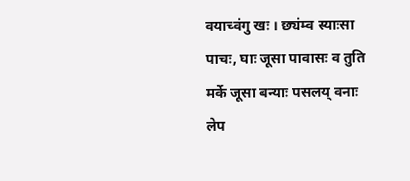वयाच्वंगु खः । छ्यंम्व स्याःसा पाचः, घाः जूसा पावासः व तुति मर्के जूसा बन्याः पसलय् वनाः लेप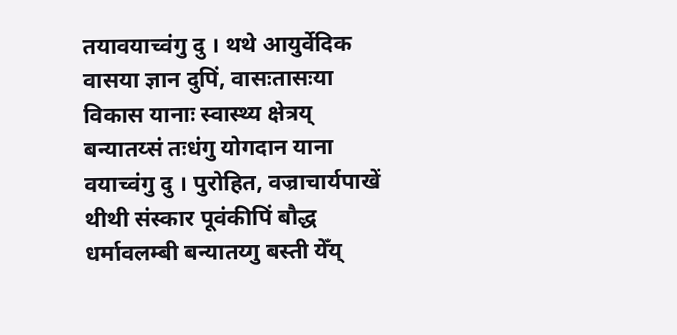तयावयाच्वंगु दु । थथे आयुर्वेदिक वासया ज्ञान दुपिं, वासःतासःया विकास यानाः स्वास्थ्य क्षेत्रय् बन्यातय्सं तःधंगु योगदान याना वयाच्वंगु दु । पुरोहित, वज्राचार्यपाखें थीथी संस्कार पूवंकीपिं बौद्ध धर्मावलम्बी बन्यातय्गु बस्ती येँय्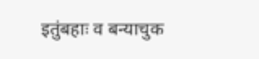इतुंबहाः व बन्याचुक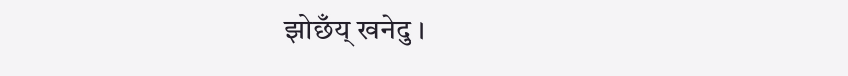झोछँय् खनेदु ।